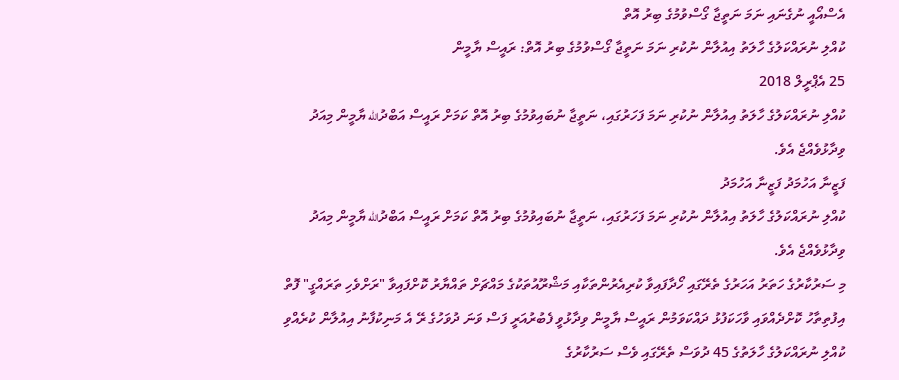އެސްއޯއީ ނުގެނައި ނަމަ ނަތީޖާ ގޯސްވުމުގެ ބިރު އޮތް
ކުއްލި ނުރައްކަލުގެ ހާލަތު އިއުލާން ނުކުރި ނަމަ ނަތީޖާ ގޯސްވުމުގެ ބިރު އޮތް: ރައީސް ޔާމީން
25 އެޕްރީލް 2018
ކުއްލި ނުރައްކަލުގެ ހާލަތު އިއުލާން ނުކުރި ނަމަ ފަހަރުގައި، ނަތީޖާ ނުބައިވުމުގެ ބިރު އޮތް ކަމަށް ރައީސް އަބްދުالله ޔާމީން މިއަދު ވިދާޅުވެއްޖެ އެވެ.
ފަޒީނާ އަހުމަދު ފަޒީނާ އަހުމަދު
ކުއްލި ނުރައްކަލުގެ ހާލަތު އިއުލާން ނުކުރި ނަމަ ފަހަރުގައި، ނަތީޖާ ނުބައިވުމުގެ ބިރު އޮތް ކަމަށް ރައީސް އަބްދުالله ޔާމީން މިއަދު ވިދާޅުވެއްޖެ އެވެ.
މި ސަރުކާރުގެ ހަތަރު އަހަރުގެ ތެރޭގައި ހޯދާފައިވާ ކުރިއެރުންތަކާއި މަޝްރޫއުތަކުގެ މައްޗަށް ތައްޔާރު ކޮށްފައިވާ "ރަށްވެހި ތަރައްގީ" ފޮތް އިފުތިތާހު ކޮށްދެއްވައި ވާހަކަފުޅު ދައްކަވަމުން ރައީސް ޔާމީން ވިދާޅުވީ ފެބުރުއަރީ ފަސް ވަނަ ދުވަހުގެ ރޭ އެ މަނިކުފާނު އިއުލާން ކުރެއްވި ކުއްލި ނުރައްކަލުގެ ހާލަތުގެ 45 ދުވަސް ތެރޭގައި ވެސް ސަރުކާރުގެ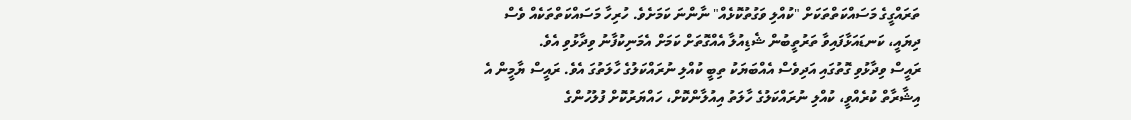ތަރައްގީގެ މަސައްކަތްތަކަށް "ކުއްލި ވަގުތުކޮޅެއް" ނާންނަ ކަމަށެވެ. ހުރިހާ މަސައްކަތްތަކެއް ވެސް ދިޔައީ، ކަނޑައަޅާފައިވާ ތަރުތީބުން ޝެޑިއުލާ އެއްގޮތަށް ކަމަށް އެމަނިކުފާނު ވިދާޅުވި އެވެ.
ރައީސް ވިދާޅުވި ގޮތުގައި އަދިވެސް އެއްބަޔަކު ތިބީ ކުއްލި ނުރައްކަލުގެ ހާލަތުގަ އެވެ. ރައީސް ޔާމީން އެ އިޝާރާތް ކުރެއްވީ، ކުއްލި ނުރައްކަލުގެ ހާލަތު އިއުލާންކޮށް، ހައްޔަރުކޮށް ފުލުހުންގެ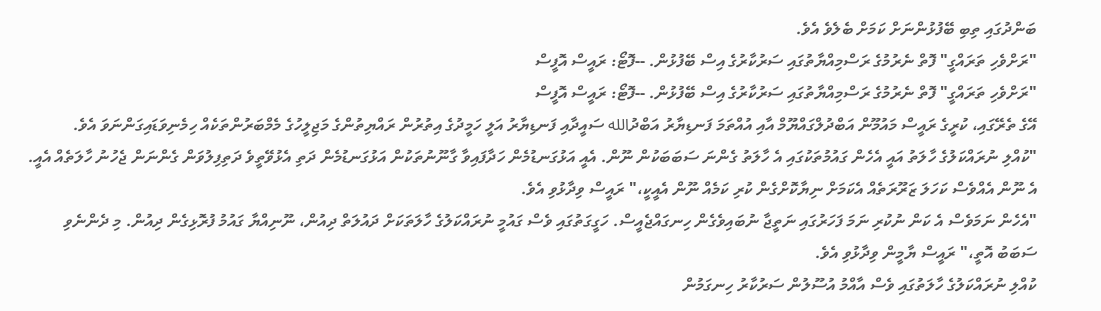ބަންދުގައި ތިބި ބޭފުޅުންނަށް ކަމަށް ބެލެވެ އެވެ.
"ރަށްވެހި ތަރައްގީ" ފޮތް ނެރުމުގެ ރަސްމިއްޔާތުގައި ސަރުކާރުގެ އިސް ބޭފުޅުން. --ފޮޓޯ: ރައީސް އޮފީސް
"ރަށްވެހި ތަރައްގީ" ފޮތް ނެރުމުގެ ރަސްމިއްޔާތުގައި ސަރުކާރުގެ އިސް ބޭފުޅުން. --ފޮޓޯ: ރައީސް އޮފީސް
އޭގެ ތެރޭގައި، ކުރީގެ ރައީސް މައުމޫން އަބްދުލްގައްޔޫމް އާއި އުއްތަމަ ފަނޑިޔާރު އަބްދުالله ސައީދާއި ފަނޑިޔާރު އަލީ ހަމީދުގެ އިތުރުން ރައްޔިތުންގެ މަޖިލީހުގެ މެމްބަރުންތަކެއް ހިމެނިވަޑައިގަންނަވަ އެވެ.
"ކުއްލި ނުރައްކަލުގެ ހާލަތު އައީ އެހެން ގައުމުތަކުގައި އެ ހާލަތު ގެންނަ ސަބަބަކުން ނޫން. އެއީ އަޅުގަނޑުމެން ހަދާފައިވާ ގާނޫނުތަކުން އަޅުގަނޑުމެން ދަތި އެޅުވޭތީވެ ދަތިފިލުވަން ގެންނަން ޖެހުނު ހާލަތެއް އެއީ. އެ ނޫން އެއްވެސް ކަހަލަ ޒަރޫރަތެއް އެކަމަށް ނިޔާކޮށްގެން ކުރި ކަމެއް ނޫން އެއީކީ،" ރައީސް ވިދާޅުވި އެވެ.
"އެހެން ނަމަވެސް އެ ކަން ނުކުރި ނަމަ ފަހަރުގައި ނަތީޖާ ނުބައިވެގެން ހިނގައްޖެއީސް. ހަގީގަތުގައި ވެސް ގައުމީ ނުރައްކަލުގެ ހާލަތަކަށް ދައުލަތް ދިއުން، ނޫނިއްޔާ ގައުމު ފުރޮޅިގެން ދިއުން. މި ދެންނެވި ސަބަބު އޮތީ،" ރައީސް ޔާމީން ވިދާޅުވި އެވެ.
ކުއްލި ނުރައްކަލުގެ ހާލަތުގައި ވެސް އާއްމު އުސޫލުން ސަރުކާރު ހިނގަމުން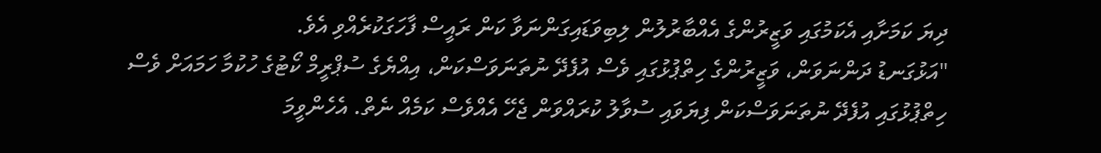ދިޔަ ކަމަށާއި އެކަމުގައި ވަޒީރުންގެ އެއްބާރުލުން ލިބިވަޑައިގަންނަވާ ކަން ރައީސް ފާހަގަކުރެއްވި އެވެ.
"އަޅުގަނޑު ދަންނަވަން، ވަޒީރުންގެ ހިތްޕުޅުގައި ވެސް އުފެދޭ ނުތަނަވަސްކަން، އިއްޔެގެ ސުޕްރީމް ކޯޓުގެ ހުކުމާ ހަމައަށް ވެސް ހިތްޕުޅުގައި އުފެދޭ ނުތަނަވަސްކަން ފިޔަވައި ސުވާލު ކުރައްވަން ޖެހޭ އެއްވެސް ކަމެއް ނެތް. އެހެންވީމަ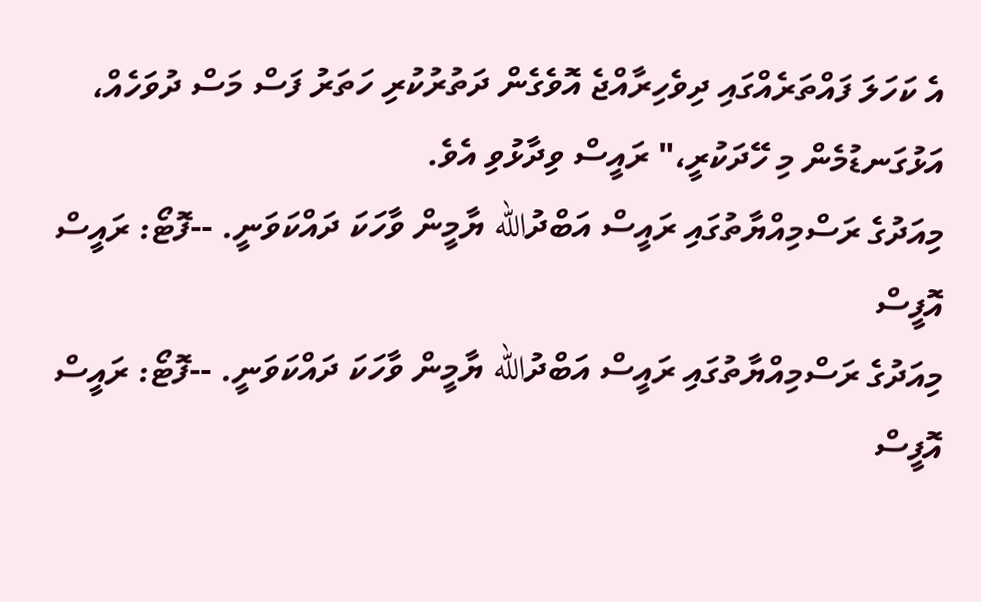އެ ކަހަލަ ފައްތަރެއްގައި ދިވެހިރާއްޖެ އޮވެގެން ދަތުރުކުރި ހަތަރު ފަސް މަސް ދުވަހެއް، އަޅުގަނޑުމެން މި ހޭދަކުރީ،" ރައީސް ވިދާޅުވި އެވެ.
މިއަދުގެ ރަސްމިއްޔާތުގައި ރައީސް އަބްދުالله ޔާމީން ވާހަކަ ދައްކަވަނީ. --ފޮޓޯ: ރައީސް އޮފީސް
މިއަދުގެ ރަސްމިއްޔާތުގައި ރައީސް އަބްދުالله ޔާމީން ވާހަކަ ދައްކަވަނީ. --ފޮޓޯ: ރައީސް އޮފީސް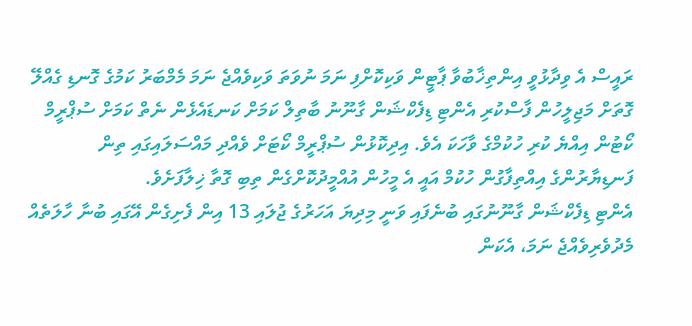ރައީސް އެ ވިދާޅުވީ އިންތިޚާބުވާ ޕާޓީން ވަކިކޮށްފި ނަމަ ނުވަތަ ވަކިވެއްޖެ ނަމަ މެމްބަރު ކަމުގެ ގޮނޑި ގެއްލޭ ގޮތަށް މަޖިލީހުން ފާސްކުރި އެންޓި ޑިފެކްޝަން ގާނޫނު ބާތިލް ކަމަށް ކަނޑައެޅެން ނެތް ކަމަށް ސުޕްރީމް ކޯޓުން އިއްޔެ ކުރި ހުކުމްގެ ވާހަކަ އެވެ. އިދިކޮޅުން ސުޕްރީމް ކޯޓަށް ވެއްދި މައްސަލައިގައި ތިން ފަނޑިޔާރުންގެ އިއްތިފާގުން ހުކުމް އައީ އެ މީހުން އުއްމީދުކޮށްގެން ތިބި ގޮތާ ޚިލާފަށެވެ.
އެންޓި ޑިފެކްޝަން ގާނޫނުގައި ބުނެފައި ވަނީ މިދިޔަ އަހަރުގެ ޖުލައި 13 އިން ފެށިގެން އޭގައި ބުނާ ހާލަތެއް މެދުވެރިވެއްޖެ ނަމަ، އެކަން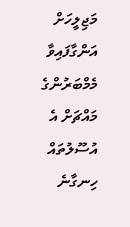މަޖިލީހަށް އަންގާފައިވާ މެމްބަރުންގެ މައްޗަށް އެ އުސޫލުތައް ހިނގާނެ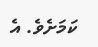ކަމަށެވެ. އެ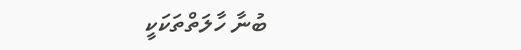ބުނާ ހާލަތްތަކަކީ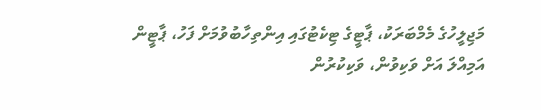މަޖިލީހުގެ މެމްބަރަކު، ޕާޓީގެ ޓިކެޓުގައި އިންތިހާބުވުމަށް ފަހު، ޕާޓީން އަމިއްލަ އަށް ވަކިވުން، ވަކިކުރުން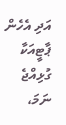އަދި އެހެން ޕާޓީއަކާ ގުޅިއްޖެ ނަމަ،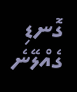ގޮނޑި ގެއްލޭނެ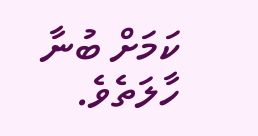ކަމަށް ބުނާ ހާލަތެވެ.